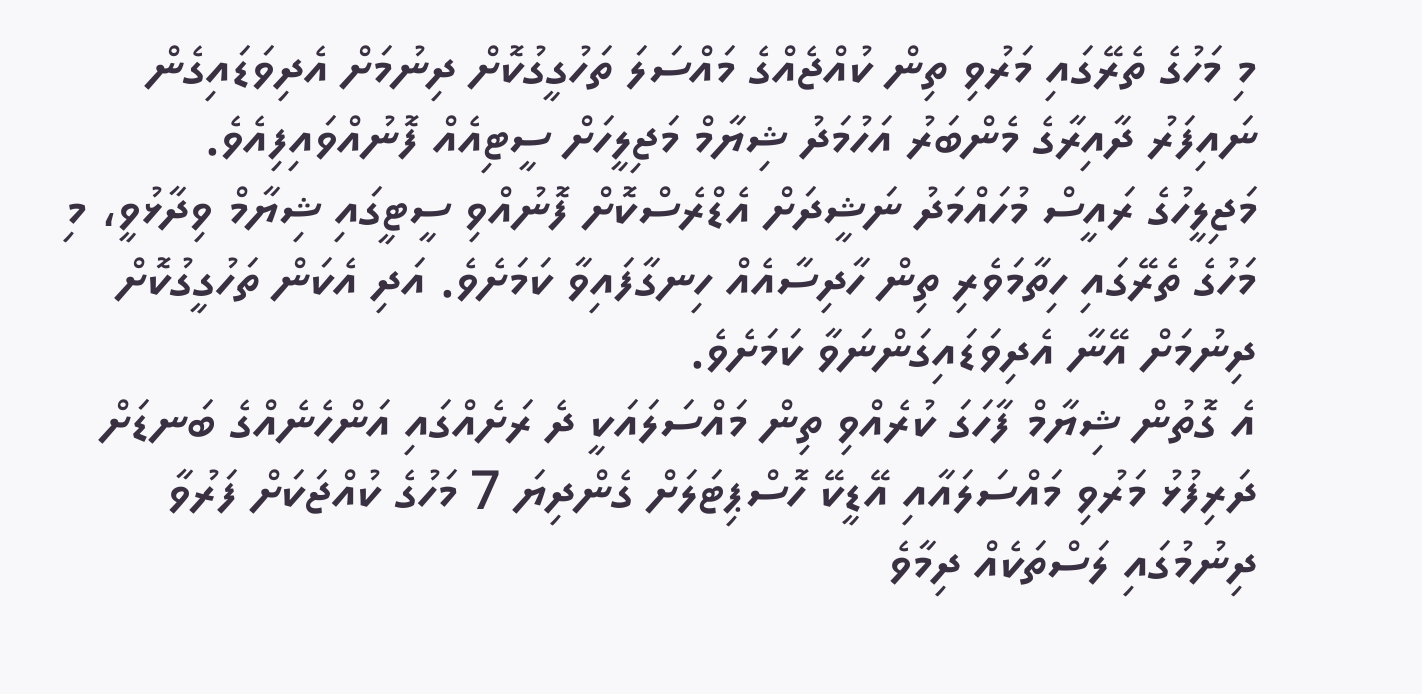މި މަހުގެ ތެރޭގައި މަރުވި ތިން ކުއްޖެއްގެ މައްސަލަ ތަހުގީގުކޮށް ދިނުމަށް އެދިވަޑައިގެން ނައިފަރު ދާއިރާގެ މެންބަރު އަހުމަދު ޝިޔާމް މަޖިލީހަށް ސީޓިއެއް ފޮނުއްވައިފިއެވެ.
މަޖިލީހުގެ ރައީސް މުހައްމަދު ނަޝީދަށް އެޑްރެސްކޮށް ފޮނުއްވި ސީޓީގައި ޝިޔާމް ވިދާޅުވީ، މި މަހުގެ ތެރޭގައި ހިތާމަވެރި ތިން ހާދިސާއެއް ހިނގާފައިވާ ކަމަށެވެ. އަދި އެކަން ތަހުގީގުކޮށް ދިނުމަށް އޭނާ އެދިވަޑައިގަންނަވާ ކަމަށެވެ.
އެ ގޮތުން ޝިޔާމް ފާހަގަ ކުރެއްވި ތިން މައްސަލައަކީ ދެ ރަށެއްގައި އަންހެނެއްގެ ބަނޑަށް ދަރިފުޅު މަރުވި މައްސަލައާއި އޭޑީކޭ ހޮސްޕިޓަލަށް ގެންދިޔަ 7 މަހުގެ ކުއްޖަކަށް ފަރުވާ ދިނުމުގައި ލަސްތަކެއް ދިމާވެ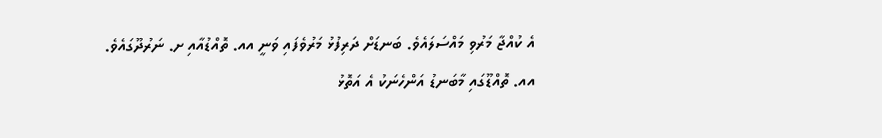އެ ކުއްޖާ މަރުވި މައްސަލައެވެ. ބަނޑަށް ދަރިފުޅު މަރުވެފައި ވަނީ އއ. ތޮއްޑުއާއި ށ. ނަރުދޫގައެވެ.
އއ. ތޮއްޑޫގައި މާބަނޑު އަންހެނަކު އެ އަތޮޅު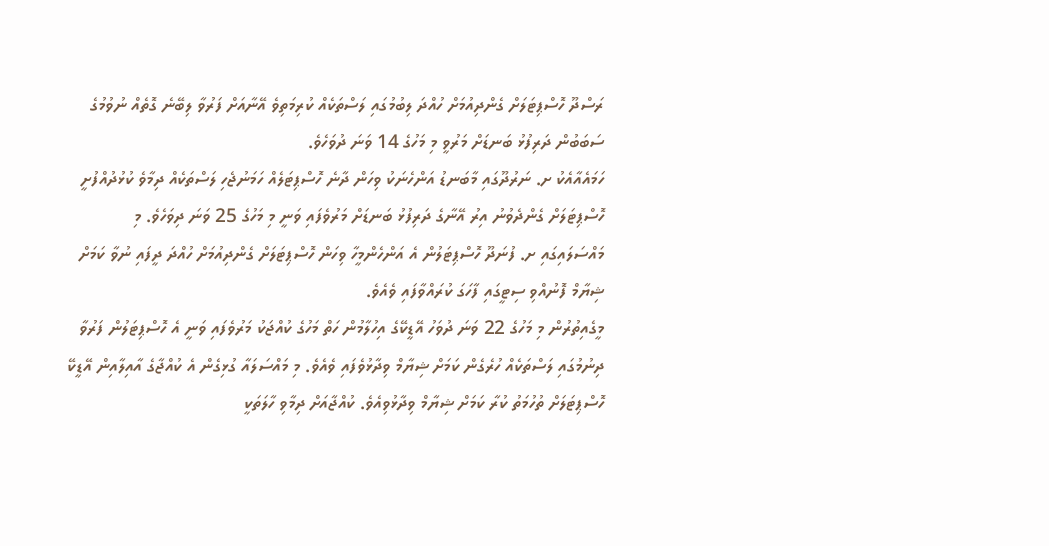ރަސްދޫ ހޮސްޕިޓަލަށް ގެންދިއުމަށް ހުއްދަ ލިބުމުގައި ލަސްތަކެއް ކުރިމަތިވެ އޭނާއަށް ފަރުވާ ލިބޭނެ ގޮތެއް ނުވުމުގެ ސަބަބުން ދަރިފުޅު ބަނޑަށް މަރުވީ މި މަހުގެ 14 ވަނަ ދުވަހެވެ.
ހަމައެއާއެކު ށ. ނަރުދޫގައި މާބަނޑު އަންހެނަކު ވިހަން ދާނެ ހޮސްޕިޓަލެއް ހަމަނުޖެހި ލަސްތަކެއް ދިމާވެ ކުޅުދުއްފުށީ ހޮސްޕިޓަލަށް ގެންދެވުނު އިރު އޭނާގެ ދަރިފުޅު ބަނޑަށް މަރުވެފައި ވަނީ މި މަހުގެ 25 ވަނަ ދިވަހެވެ. މި މައްސަލައިގައި ށ. ފުނަދޫ ހޮސްޕިޓަލުން އެ އަންހެންމީހާ ވިހަން ހޮސްޕިޓަލަށް ގެންދިއުމަށް ހުއްދަ ދީފައި ނުވާ ކަމަށް ޝިޔާމް ފޮނުއްވި ސިޓީގައި ފާހަގަ ކުރައްވާފައި ވެއެވެ.
މީގެއިތުރުން މި މަހުގެ 22 ވަނަ ދުވަހު އޭޑީކޭގެ އިހުލާމުން ހަތް މަހުގެ ކުއްޖަކު މަރުވެފައި ވަނީ އެ ހޮސްޕިޓަލުން ފަރުވާ ދިނުމުގައި ލަސްތަކެއް ހުރެގެން ކަމަށް ޝިޔާމް ވިދާޅުވެފައި ވެއެވެ. މި މައްސަލައާ ގުޅިގެން އެ ކުއްޖާގެ އާއިލާއިން އޭޑީކޭ ހޮސްޕިޓަލަށް ތުހުމަތު ކުރާ ކަމަށް ޝިޔާމް ވިދާޅުވިއެވެ. ކުއްޖާއަށް ދިމާވި ހާލަތަކީ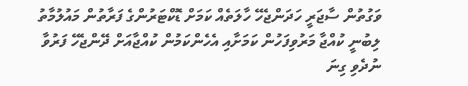ވަގުތުން ސާޖަރީ ހަދަންޖެހޭ ހާލަތެއް ކަމަށް ޑޮކްޓަރުންގެ ފަރާތުން މައުލުމާތު ލިބުނީ ކުއްޖާ މަރުވިފަހުން ކަމަށާއި އެހެންކަމުން ކުއްޖާއަށް ދޭންޖެހޭ ފަރުވާ ނުދެވި ގިނަ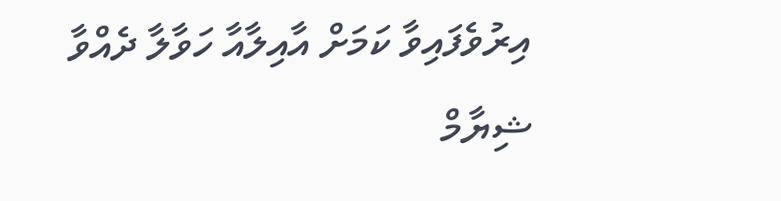އިރުވެފައިވާ ކަމަށް އާއިލާއާ ހަވާލާ ދެއްވާ ޝިޔާމް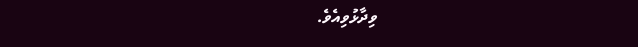ވިދާޅުވިއެވެ.